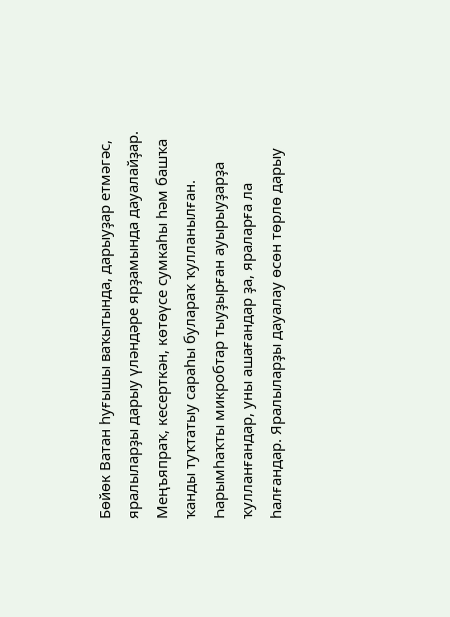Бөйөк Ватан һуғышы ваҡытында, дарыуҙар етмәгәс, яралыларҙы дарыу үләндәре ярҙамында дауалайҙар. Меңъяпраҡ, кесерткән, көтөүсе сумкаһы һәм башҡа ҡанды туҡтатыу сараһы булараҡ ҡулланылған. Һарымһаҡты микробтар тыуҙырған ауырыуҙарҙа ҡулланғандар, уны ашағандар ҙа, яраларға ла һалғандар. Яралыларҙы дауалау өсөн төрлө дарыу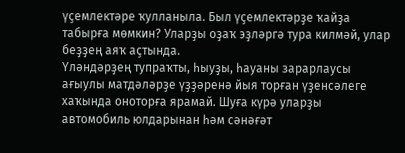үҫемлектәре ҡулланыла. Был үҫемлектәрҙе ҡайҙа табырға мөмкин? Уларҙы оҙаҡ эҙләргә тура килмәй, улар беҙҙең аяҡ аҫтында.
Үләндәрҙең тупраҡты, һыуҙы, һауаны зарарлаусы ағыулы матдәләрҙе үҙҙәренә йыя торған үҙенсәлеге хаҡында оноторға ярамай. Шуға күрә уларҙы автомобиль юлдарынан һәм сәнәғәт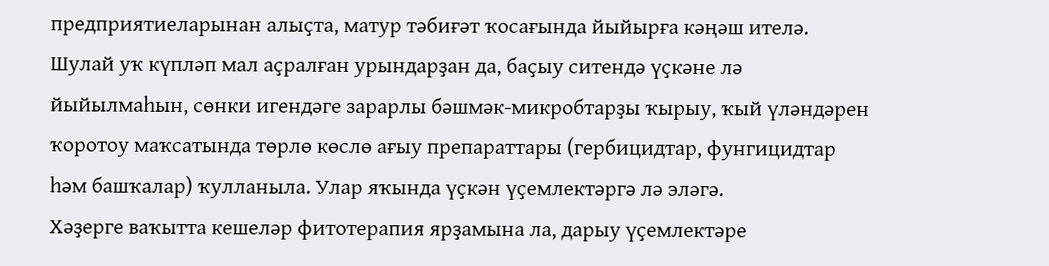предприятиеларынан алыҫта, матур тәбиғәт ҡосағында йыйырға кәңәш ителә. Шулай уҡ күпләп мал аҫралған урындарҙан да, баҫыу ситендә үҫкәне лә йыйылмаһын, сөнки игендәге зарарлы бәшмәк-микробтарҙы ҡырыу, ҡый үләндәрен ҡоротоу маҡсатында төрлө көслө ағыу препараттары (гербицидтар, фунгицидтар һәм башҡалар) ҡулланыла. Улар яҡында үҫкән үҫемлектәргә лә эләгә.
Хәҙерге ваҡытта кешеләр фитотерапия ярҙамына ла, дарыу үҫемлектәре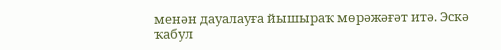менән дауалауға йышыраҡ мөрәжәғәт итә. Эскә ҡабул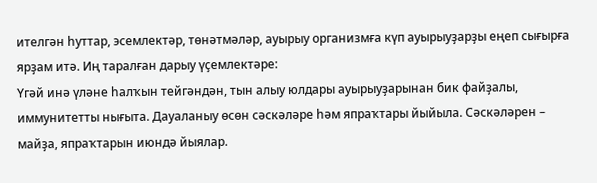ителгән һуттар, эсемлектәр, төнәтмәләр, ауырыу организмға күп ауырыуҙарҙы еңеп сығырға ярҙам итә. Иң таралған дарыу үҫемлектәре:
Үгәй инә үләне һалҡын тейгәндән, тын алыу юлдары ауырыуҙарынан бик файҙалы, иммунитетты нығыта. Дауаланыу өсөн сәскәләре һәм япраҡтары йыйыла. Сәскәләрен – майҙа, япраҡтарын июндә йыялар.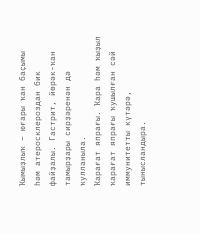Ҡымыҙлыҡ – юғары ҡан баҫымы һәм атеросклероздан бик файҙалы. Гастрит, йөрәк-ҡан тамырҙары сирҙәренән дә ҡулланыла.
Ҡарағат япрағы. Ҡара һәм ҡыҙыл ҡарағат япрағы ҡушылған сәй иммунитетты күтәрә, тынысландыра.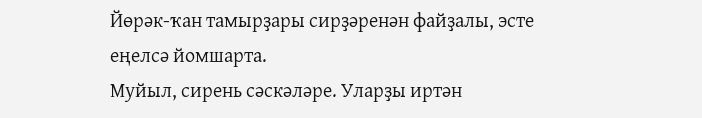Йөрәк-ҡан тамырҙары сирҙәренән файҙалы, эсте еңелсә йомшарта.
Муйыл, сирень сәскәләре. Уларҙы иртән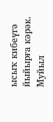ысыҡ кибеүгә йыйырға кәрәк. Муйыл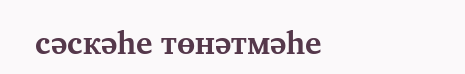сәскәһе төнәтмәһе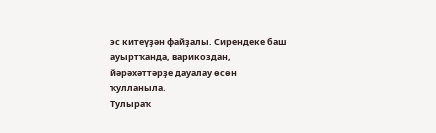эс китеүҙән файҙалы. Сирендеке баш ауыртҡанда, варикоздан, йәрәхәттәрҙе дауалау өсөн ҡулланыла.
Тулыраҡ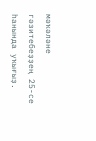мәҡәләне гәзитебеҙҙең 25-се һанында уҡығыҙ.